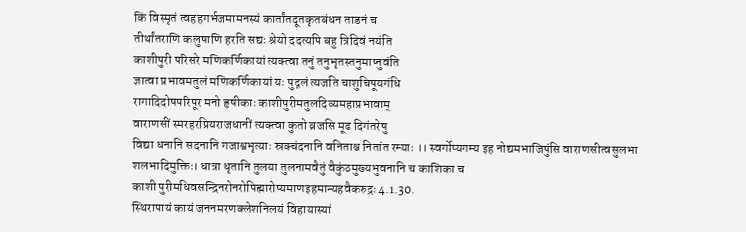किं विस्मृतं त्वहहगर्भजमामनस्यं कार्तांतदूतकृतबंधन ताडनं च
तीर्थांतराणि कलुषाणि हरति सद्यः श्रेयो ददत्यपि बहु त्रिदिवं नयंति
काशीपुरी परिसरे मणिकर्णिकायां त्यक्त्वा तनुं तनुभृतस्तनुमाप्नुवंति
ज्ञात्वा प्रभावमतुलं मणिकर्णिकायां यः पुद्गलं त्यजति चाशुचिपूयगंधि
रागादिदोषपरिपूर मनो हृषीकाः काशीपुरीमतुलदिव्यमहाप्रभावाम्
वाराणसीं स्मरहरप्रियराजधानीं त्यक्त्वा कुतो व्रजसि मूढ दिगंतरेषु
विद्या धनानि सदनानि गजाश्वभृत्याः स्रक्चंदनानि वनिताश्च नितांत रम्याः ।। स्वर्गोप्यगम्य इह नोद्यमभाजिपुंसि वाराणसीत्वसुलभा शलभादिमुक्तिः। धात्रा धृतानि तुलया तुलनामवैतुं वैकुंठमुख्यभुवनानि च काशिका च
काशी पुरीमधिवसन्द्रिनरोनरोपिह्मारोप्यमाणइहमान्यहवैकरुद्रः 4.1.30.
स्थिरापायं कायं जननमरणक्लेशनिलयं विहायास्यां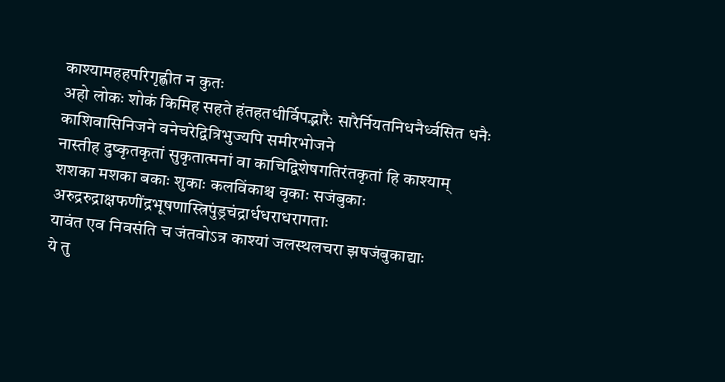काश्यामहहपरिगृह्णीत न कुतः
अहो लोकः शोकं किमिह सहते हंतहतधीर्विपद्भारैः सारैर्नियतनिधनैर्ध्वसित धनैः
काशिवासिनिजने वनेचरेद्वित्रिभुज्यपि समीरभोजने
नास्तीह दुष्कृतकृतां सुकृतात्मनां वा काचिद्विशेषगतिरंतकृतां हि काश्याम्
शशका मशका बकाः शुकाः कलविंकाश्च वृकाः सजंबुकाः
अरुद्ररुद्राक्षफणींद्रभूषणास्त्रिपुंड्रचंद्रार्धधराधरागताः
यावंत एव निवसंति च जंतवोऽत्र काश्यां जलस्थलचरा झषजंबुकाद्याः
ये तु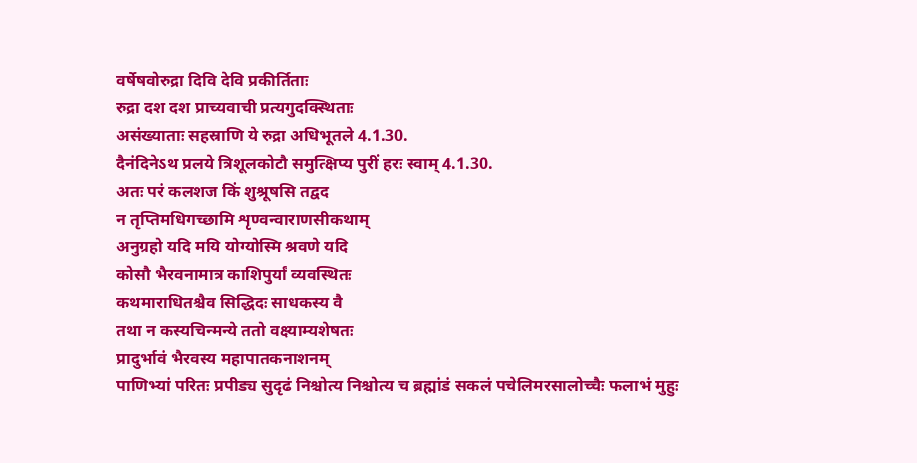वर्षेषवोरुद्रा दिवि देवि प्रकीर्तिताः
रुद्रा दश दश प्राच्यवाची प्रत्यगुदक्स्थिताः
असंख्याताः सहस्राणि ये रुद्रा अधिभूतले 4.1.30.
दैनंदिनेऽथ प्रलये त्रिशूलकोटौ समुत्क्षिप्य पुरीं हरः स्वाम् 4.1.30.
अतः परं कलशज किं शुश्रूषसि तद्वद
न तृप्तिमधिगच्छामि शृण्वन्वाराणसीकथाम्
अनुग्रहो यदि मयि योग्योस्मि श्रवणे यदि
कोसौ भैरवनामात्र काशिपुर्यां व्यवस्थितः
कथमाराधितश्चैव सिद्धिदः साधकस्य वै
तथा न कस्यचिन्मन्ये ततो वक्ष्याम्यशेषतः
प्रादुर्भावं भैरवस्य महापातकनाशनम्
पाणिभ्यां परितः प्रपीड्य सुदृढं निश्चोत्य निश्चोत्य च ब्रह्मांडं सकलं पचेलिमरसालोच्चैः फलाभं मुहुः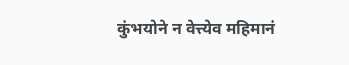कुंभयोने न वेत्त्येव महिमानं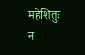महेशितुः
न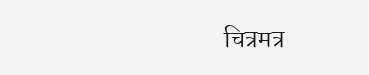चित्रमत्र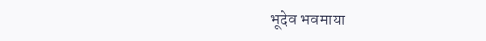भूदेव भवमाया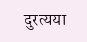दुरत्यया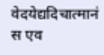वेदयेद्यदिचात्मानं स एव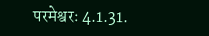परमेश्वरः 4.1.31.